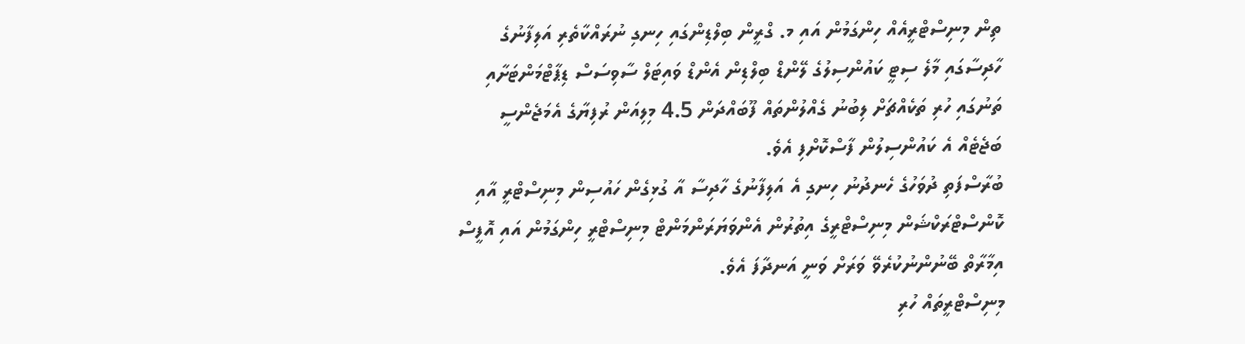ތިން މިނިސްޓްރީއެއް ހިންގަމުން އައި މ. ގްރީން ބިލްޑިންގައި ހިނގި ނުރައްކާތެރި އަލިފާނުގެ ހާދިސާގައި މާލެ ސިޓީ ކައުންސިލުގެ ލޭންޑް ބިލްޑިން އެންޑް ވައިޓަލް ސާވިސަސް ޑިޕާޓްމަންޓަށާއި ތަނުގައި ހުރި ތަކެއްޗަށް ލިބުނު ގެއްލުންތައް ފޫބައްދަން 4.5 މިލިއަން ރުފިޔާގެ އެމަޖެންސީ ބަޖެޓެއް އެ ކައުންސިލުން ފާސްކޮށްފި އެވެ.
ބުރާސްފަތި ދުވަހުގެ ހެނދުނު ހިނގި އެ އަލިފާނުގެ ހާދިސާ އާ ގުޅިގެން ހައުސިން މިނިސްޓްރީ އާއި ކޮންސްޓްރަކްޝަން މިނިސްޓްރީގެ އިތުރުން އެންވަޔަރަންމަންޓް މިނިސްޓްރީ ހިންގަމުން އައި އޮފީސް އިމާރާތް ބޭނުންނުކުރެވޭ ވަރަށް ވަނީ އަނދާފަ އެވެ.
މިނިސްޓްރީތައް ހުރި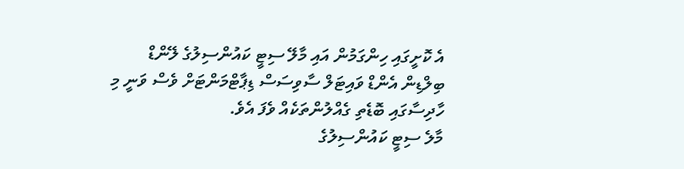އެ ކޮށީގައި ހިންގަމުން އައި މާލޭ ސިޓީ ކައުންސިލުގެ ލޭންޑް ބިލްޑިން އެންޑް ވައިޓަލް ސާވިސަސް ޑިޕާޓްމަންޓަށް ވެސް ވަނީ މި ހާދިސާގައި ބޮޑެތި ގެއްލުންތަކެއް ވެފަ އެވެ.
މާލެ ސިޓީ ކައުންސިލުގެ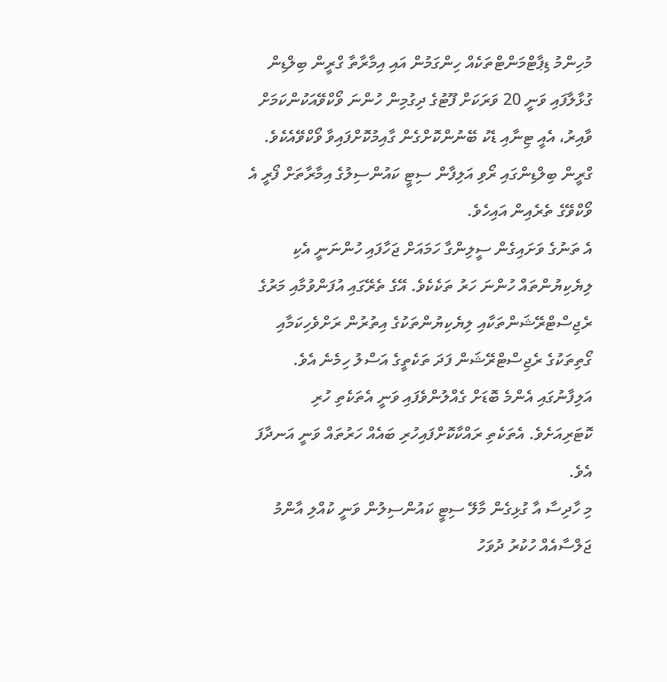މުހިންމު ޑިޕާޓްމަންޓްތަކެއް ހިންގަމުން އައި އިމާރާތާ ގްރީން ބިލްޑިން ގުޅާލާފައި ވަނީ 20 ވަރަކަށް ފޫޓުގެ ދިގުމިން ހުންނަ ވޯކްވޭއަކުންކަމަށް ވާއިރު، އެއީ ޓިނާއި ޑެކު ބޭނުންކޮށްގެން ގާއިމުކޮށްފައިވާ ވޯކްވޭއެކެވެ. ގްރީން ބިލްޑިންގައި ރޯވި އަލިފާން ސިޓީ ކައުންސިލުގެ އިމާރާތަށް ފޯރީ އެ ވޯކްވޭގެ ތެރެއިން އައިހެވެ.
އެ ތަނުގެ ވަށައިގެން ސީލިންގާ ހަމައަށް ޖަހާފައި ހުންނަނީ އެކި ލިޔެކިޔުންތައް ހުންނަ ހަރު ތަކެކެވެ. އޭގެ ތެރޭގައި އުފަންވުމާއި މަރުގެ ރެޖިސްޓްރޭޝަންތަކާއި ލިޔެކިޔުންތަކުގެ އިތުރުން ރަށްވެހިކަމާއި ގޯތިތަކުގެ ރެޖިސްޓްރޭޝަން ފަދަ ތަކެތީގެ އަސްލު ހިމެނެ އެވެ. އަލިފާނުގައި އެންމެ ބޮޑަށް ގެއްލުންވެފައި ވަނީ އެތަކެތި ހުރި ކޮޓަރިއަށެވެ. އެތަކެތި ރައްކާކޮށްފައިހުރި ބައެއް ހަރުތައް ވަނީ އަނދާފަ އެވެ.
މި ހާދިސާ އާ ގުޅިގެން މާލޭ ސިޓީ ކައުންސިލުން ވަނީ ކުއްލި އާންމު ޖަލްސާއެއް ހުކުރު ދުވަހު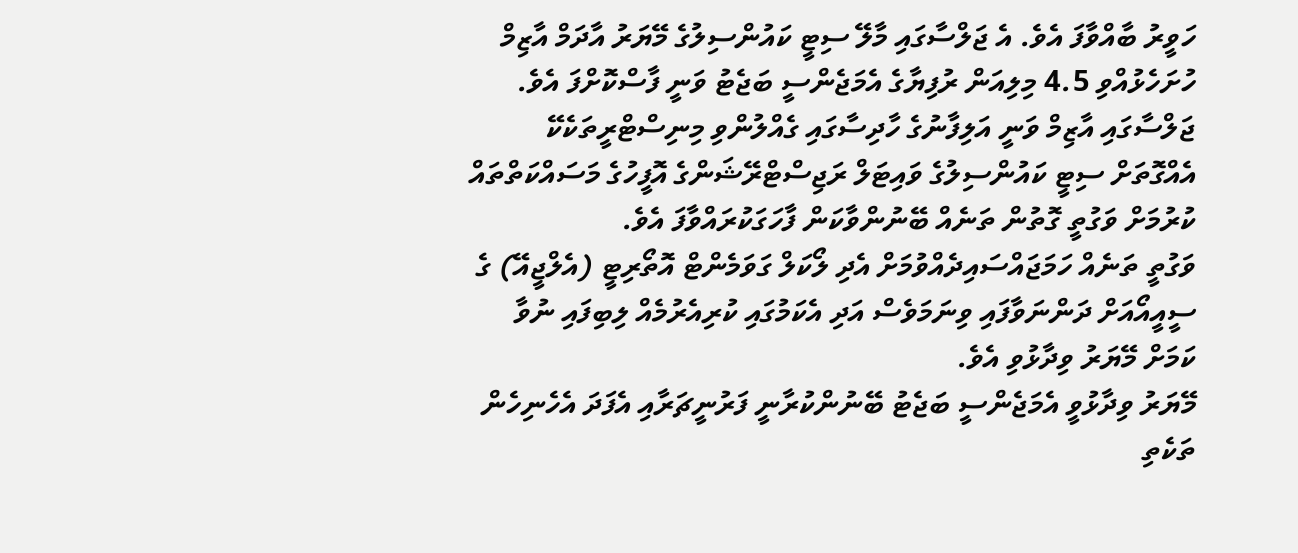ހަވީރު ބާއްވާފަ އެވެ. އެ ޖަލްސާގައި މާލޭ ސިޓީ ކައުންސިލުގެ މޭޔަރު އާދަމް އާޒިމް ހުށަހެޅުއްވި 4.5 މިލިއަން ރުފިޔާގެ އެމަޖެންސީ ބަޖެޓު ވަނީ ފާސްކޮށްފަ އެވެ.
ޖަލްސާގައި އާޒިމް ވަނީ އަލިފާނުގެ ހާދިސާގައި ގެއްލުންވި މިނިސްޓްރީތަކެކޭ އެއްގޮތަށް ސިޓީ ކައުންސިލުގެ ވައިޓަލް ރަޖިސްޓްރޭޝަންގެ އޮފީހުގެ މަސައްކަތްތައް ކުރުމަށް ވަގުތީ ގޮތުން ތަނެއް ބޭނުންވާކަން ފާހަގަކުރައްވާފަ އެވެ.
ވަގުތީ ތަނެއް ހަމަޖައްސައިދެއްވުމަށް އެދި ލޯކަލް ގަވަމެންޓް އޮތޯރިޓީ (އެލްޖީއޭ) ގެ ސީއީއޯއަށް ދަންނަވާފައި ވިނަމަވެސް އަދި އެކަމުގައި ކުރިއެރުމެއް ލިބިފައި ނުވާ ކަމަށް މޭޔަރު ވިދާޅުވި އެވެ.
މޭޔަރު ވިދާޅުވީ އެމަޖެންސީ ބަޖެޓު ބޭނުންކުރާނީ ފަރުނީޗަރާއި އެފަދަ އެހެނިހެން ތަކެތި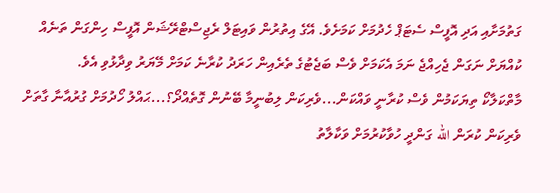ގަތުމަށާއި އަދި އޮފީސް ސެޓަޕް ހެދުމަށް ކަމަށެވެ. އޭގެ އިތުރުން ވައިޓަލް ރެޖިސްޓްރޭޝަން އޮފީސް ހިންގަން ތަނެއް ކުއްޔަށް ނަގަން ޖެހިއްޖެ ނަމަ އެކަމަށް ވެސް ބަޖެޓުގެ ތެރެއިން ހަރަދު ކުރާނެ ކަމަށް މޭޔަރު ވިދާޅުވި އެވެ.
މާތްކަލާކޯ ތިޔަކަމުން ވެސް ކުރާނީ ވައްކަން...ވެރިކަން ލިބުނީމާ ބޭނުން ގޮތެއްދޯ؟...ޙައްލު ހޯދުމަށް ގުރުއާނާ ގާތަށް ވެރިކަން ކުރަން الله ގަންދީ ހުވާކުރުމަށް ވަކާލާތު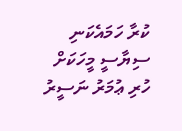ކުރާ ހަމައެކަނި ސިޔާސީ މީހަކަށް ހުރި ޢުމަރު ނަސީރު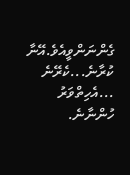ގެންނަންވީއެވެ.އޭނާ ކުރާނެ...ކެރޭނެ ...އެހިތްވަރު ހުންނާނެ.